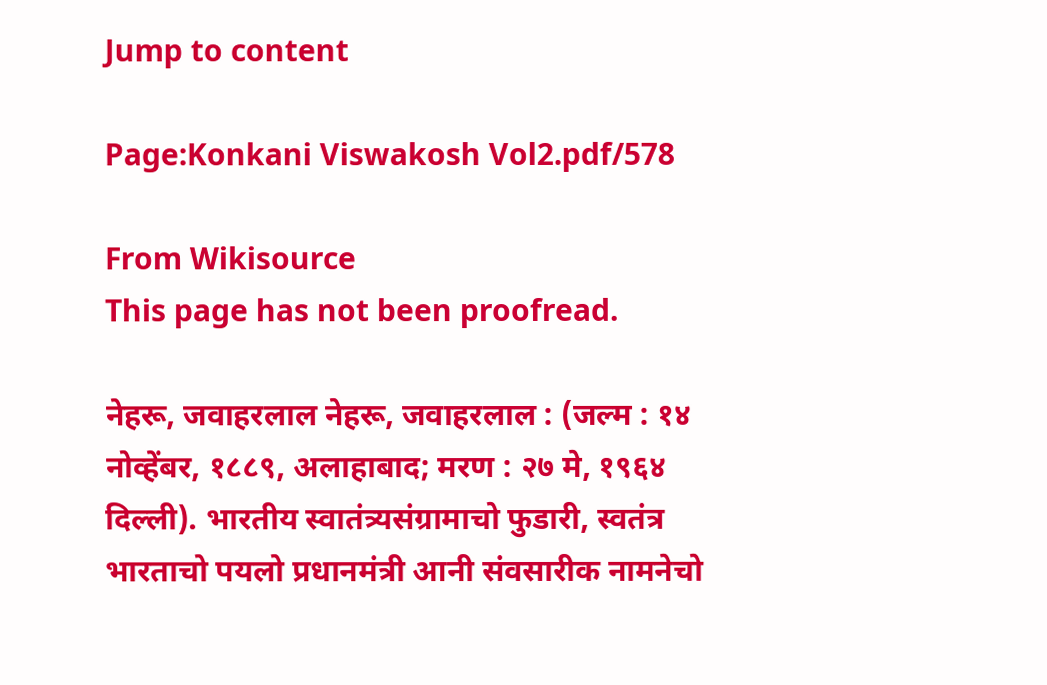Jump to content

Page:Konkani Viswakosh Vol2.pdf/578

From Wikisource
This page has not been proofread.

नेहरू, जवाहरलाल नेहरू, जवाहरलाल : (जल्म : १४ नोव्हेंबर, १८८९, अलाहाबाद; मरण : २७ मे, १९६४ दिल्ली). भारतीय स्वातंत्र्यसंग्रामाचो फुडारी, स्वतंत्र भारताचो पयलो प्रधानमंत्री आनी संवसारीक नामनेचो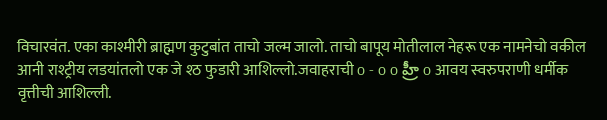विचारवंत. एका काश्मीरी ब्राह्मण कुटुबांत ताचो जल्म जालो. ताचो बापूय मोतीलाल नेहरू एक नामनेचो वकील आनी राश्ट्रीय लडयांतलो एक जे श्ठ फुडारी आशिल्लो.जवाहराची o - o o హ్రీ o आवय स्वरुपराणी धर्मीक वृत्तीची आशिल्ली.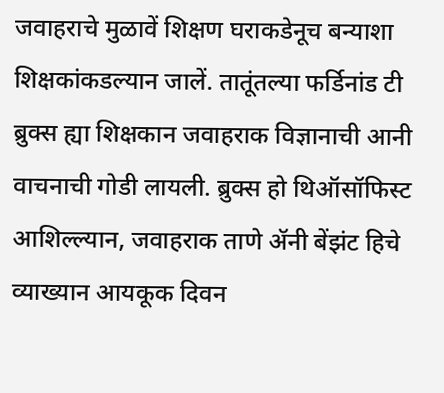जवाहराचे मुळावें शिक्षण घराकडेनूच बन्याशा शिक्षकांकडल्यान जालें. तातूंतल्या फर्डिनांड टी ब्रुक्स ह्या शिक्षकान जवाहराक विज्ञानाची आनी वाचनाची गोडी लायली. ब्रुक्स हो थिऑसॉफिस्ट आशिल्ल्यान, जवाहराक ताणे ॲनी बेंझंट हिचे व्याख्यान आयकूक दिवन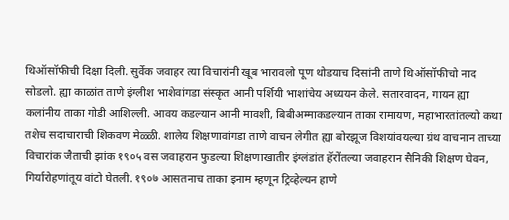थिऑसॉफीची दिक्षा दिली. सुर्वेक जवाहर त्या विचारांनी खूब भारावलो पूण थोडयाच दिसांनी ताणे थिऑसॉफीचो नाद सोडलो. ह्या काळांत ताणे इंग्लीश भाशेवांगडा संस्कृत आनी पर्शियी भाशांचेय अध्ययन केले. सतारवादन, गायन ह्या कलांनीय ताका गोडी आशिल्ली. आवय कडल्यान आनी मावशी, बिबीअम्माकडल्यान ताका रामायण, महाभारतांतल्यो कथा तशेच सदाचाराची शिकवण मेळ्ळी. शालेय शिक्षणावांगडा ताणे वाचन लेगीत ह्या बोरझूज विशयांवयल्या ग्रंथ वाचनान ताच्या विचारांक जैताची झांक १९०५ वस जवाहरान फुडल्या शिक्षणाखातीर इंग्लंडांत हॅरोंतल्या जवाहरान सैनिकी शिक्षण घेवन, गिर्यारोहणांतूय वांटो घेतली. १९०७ आसतनाच ताका इनाम म्हणून ट्रिव्हेल्यन हाणे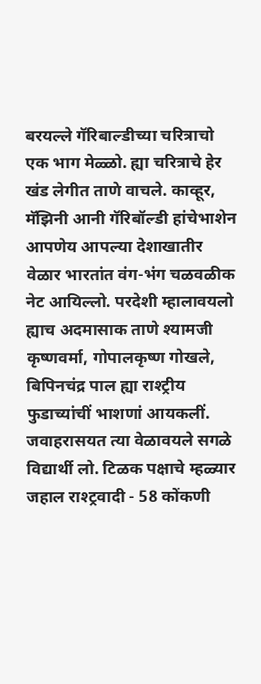बरयल्ले गॅरिबाल्डीच्या चरित्राचो एक भाग मेळ्ळो. ह्या चरित्राचे हेर खंड लेगीत ताणे वाचले. काव्हूर, मॅझिनी आनी गॅरिबॉल्डी हांचेभाशेन आपणेय आपल्या देशाखातीर वेळार भारतांत वंग-भंग चळवळीक नेट आयिल्लो. परदेशी म्हालावयलो ह्याच अदमासाक ताणे श्यामजी कृष्णवर्मा, गोपालकृष्ण गोखले, बिपिनचंद्र पाल ह्या राश्ट्रीय फुडाच्यांचीं भाशणां आयकलीं. जवाहरासयत त्या वेळावयले सगळे विद्यार्थी लो. टिळक पक्षाचे म्हळ्यार जहाल राश्ट्रवादी - 58 कोंकणी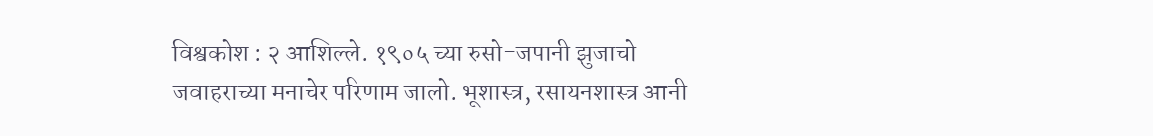विश्वकोश : २ आशिल्ले. १९०५ च्या रुसो-जपानी झुजाचो जवाहराच्या मनाचेर परिणाम जालो. भूशास्त्र, रसायनशास्त्र आनी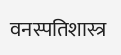वनस्पतिशास्त्र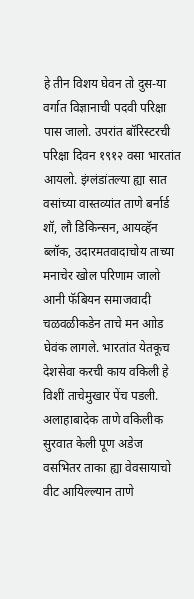हे तीन विशय घेवन तो दुस-या वर्गात विज्ञानाची पदवी परिक्षा पास जालो. उपरांत बॉरिस्टरची परिक्षा दिवन १९१२ वसा भारतांत आयलो. इंग्लंडांतल्या ह्या सात वसांच्या वास्तव्यांत ताणे बर्नार्ड शॉ, लौ डिकिन्सन, आयव्हॅन ब्लॉक, उदारमतवादाचोय ताच्या मनाचेर खोल परिणाम जालो आनी फॅबियन समाजवादी चळवळीकडेन ताचे मन आोड घेवंक लागले. भारतांत येतकूच देशसेवा करची काय वकिली हे विशीं ताचेमुखार पेंच पडली. अलाहाबादेक ताणे वकिलीक सुरवात केली पूण अडेज वसभितर ताका ह्या वेवसायाचो वीट आयिल्ल्यान ताणे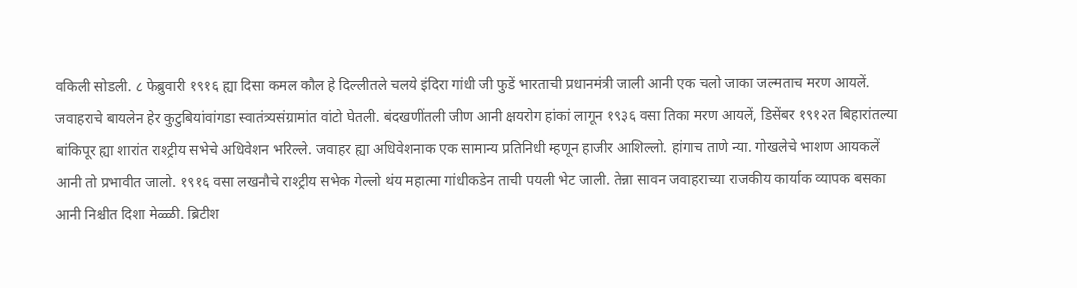वकिली सोडली. ८ फेब्रुवारी १९१६ ह्या दिसा कमल कौल हे दिल्लीतले चलये इंदिरा गांधी जी फुडें भारताची प्रधानमंत्री जाली आनी एक चलो जाका जल्मताच मरण आयलें. जवाहराचे बायलेन हेर कुटुबियांवांगडा स्वातंत्र्यसंग्रामांत वांटो घेतली. बंदखणींतली जीण आनी क्षयरोग हांकां लागून १९३६ वसा तिका मरण आयलें, डिसेंबर १९१२त बिहारांतल्या बांकिपूर ह्या शारांत राश्ट्रीय सभेचे अधिवेशन भरिल्ले. जवाहर ह्या अधिवेशनाक एक सामान्य प्रतिनिधी म्हणून हाजीर आशिल्लो. हांगाच ताणे न्या. गोखलेचे भाशण आयकलें आनी तो प्रभावीत जालो. १९१६ वसा लखनौचे राश्ट्रीय सभेक गेल्लो थंय महात्मा गांधीकडेन ताची पयली भेट जाली. तेन्ना सावन जवाहराच्या राजकीय कार्याक व्यापक बसका आनी निश्चीत दिशा मेळ्ळी. ब्रिटीश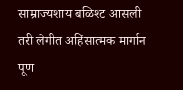साम्राज्यशाय बळिश्ट आसली तरी लेगीत अहिंसात्मक मार्गान पूण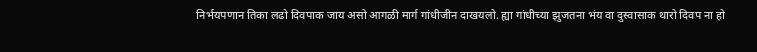निर्भयपणान तिका लढो दिवपाक जाय असो आगळी मार्ग गांधीजीन दाखयलो. ह्या गांधीच्या झुजतना भंय वा दुस्वासाक थारो दिवप ना हो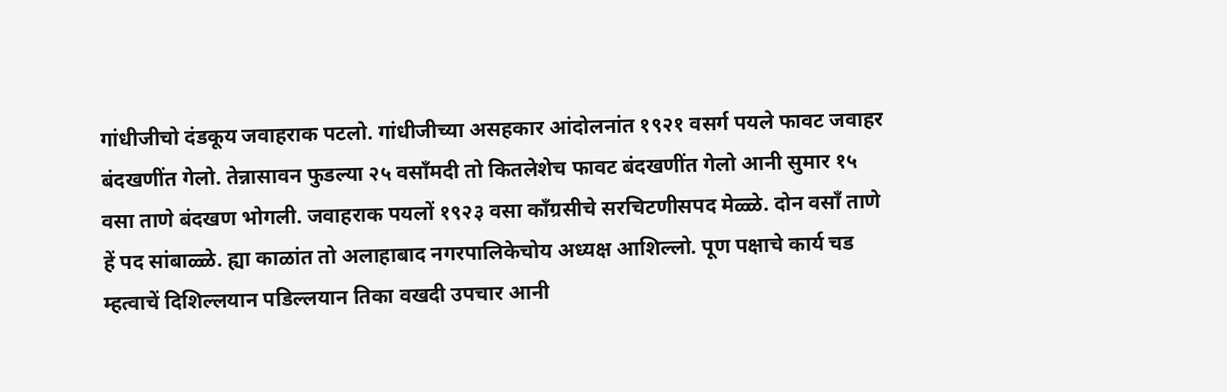गांधीजीचो दंडकूय जवाहराक पटलो. गांधीजीच्या असहकार आंदोलनांत १९२१ वसर्ग पयले फावट जवाहर बंदखणींत गेलो. तेन्नासावन फुडल्या २५ वसाँमदी तो कितलेशेच फावट बंदखणींत गेलो आनी सुमार १५ वसा ताणे बंदखण भोगली. जवाहराक पयलों १९२३ वसा काँग्रसीचे सरचिटणीसपद मेळ्ळे. दोन वसाँ ताणे हें पद सांबाळ्ळे. ह्या काळांत तो अलाहाबाद नगरपालिकेचोय अध्यक्ष आशिल्लो. पूण पक्षाचे कार्य चड म्हत्वाचें दिशिल्लयान पडिल्लयान तिका वखदी उपचार आनी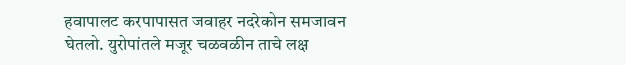हवापालट करपापासत जवाहर नदरेकोन समजावन घेतलो. युरोपांतले मजूर चळवळीन ताचे लक्ष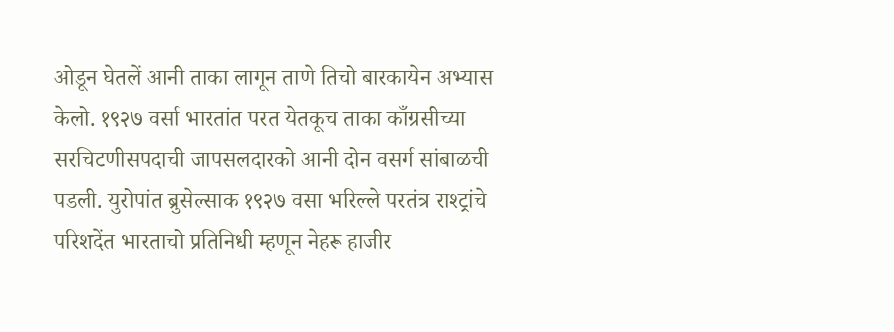ओडून घेतलें आनी ताका लागून ताणे तिचो बारकायेन अभ्यास केलो. १९२७ वर्सा भारतांत परत येतकूच ताका काँग्रसीच्या सरचिटणीसपदाची जापसलदारको आनी दोन वसर्ग सांबाळची पडली. युरोपांत ब्रुसेल्साक १९२७ वसा भरिल्ले परतंत्र राश्ट्रांचे परिशदेंत भारताचो प्रतिनिधी म्हणून नेहरू हाजीर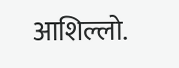आशिल्लो.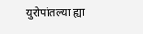युरोपांतल्या ह्या